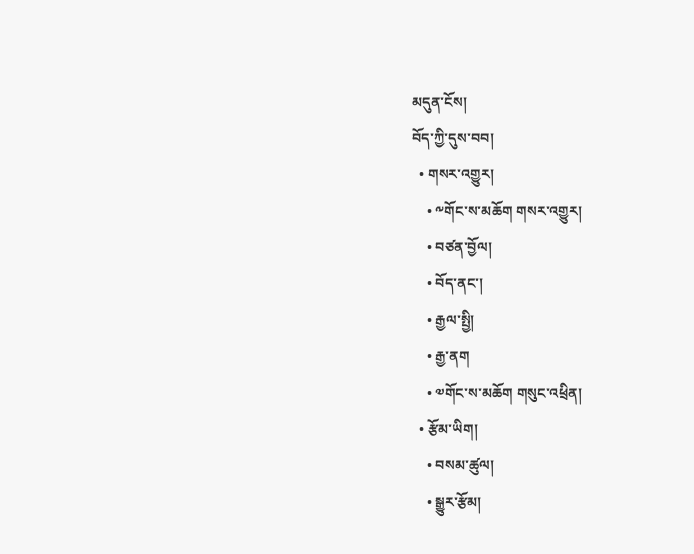མདུན་ངོས།
བོད་ཀྱི་དུས་བབ།
  • གསར་འགྱུར།
    • ༸གོང་ས་མཆོག གསར་འགྱུར།
    • བཙན་བྱོལ།
    • བོད་ནང་།
    • རྒྱལ་སྤྱི།
    • རྒྱ་ནག
    • ༧གོང་ས་མཆོག གསུང་འཕྲིན།
  • རྩོམ་ཡིག།
    • བསམ་ཚུལ།
    • སྒྱུར་རྩོམ།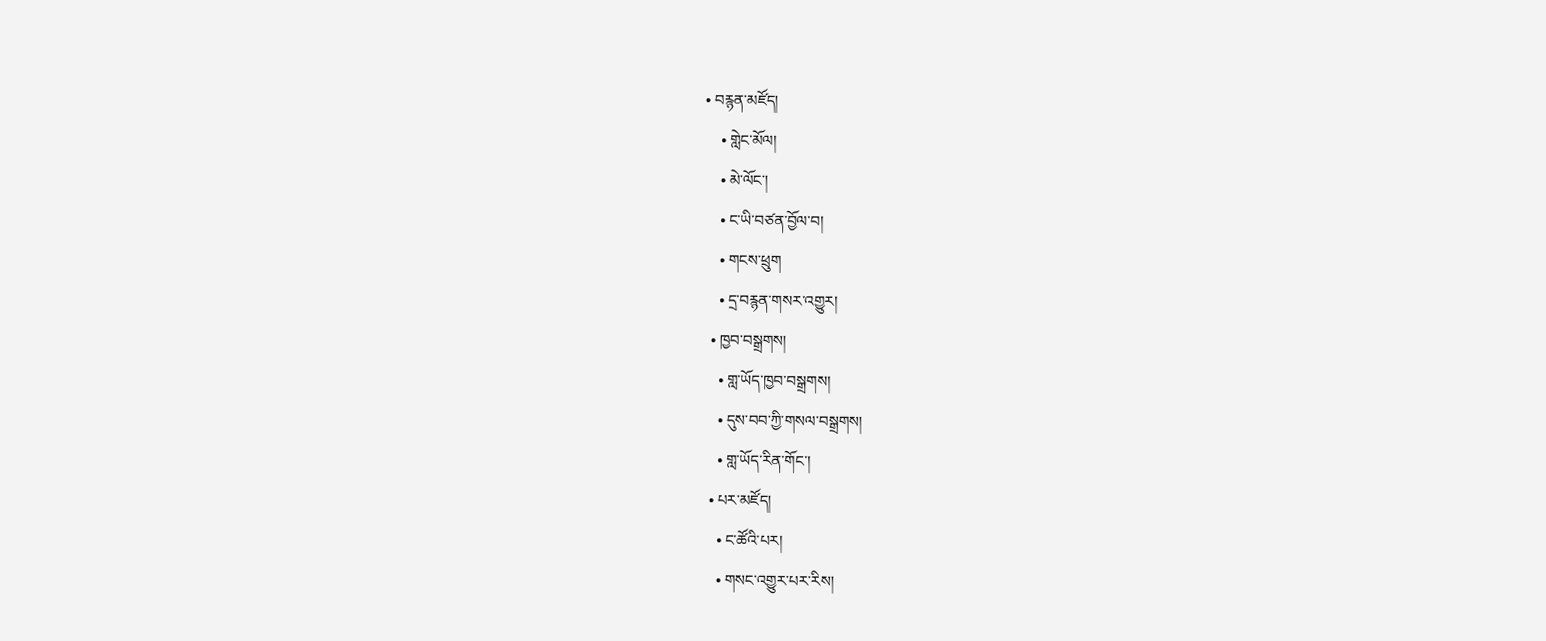• བརྙན་མཛོད།
    • གླེང་མོལ།
    • མེ་ལོང་།
    • ང་ཡི་བཙན་བྱོལ་བ།
    • གངས་ཕྲུག
    • དྲ་བརྙན་གསར་འགྱུར།
  • ཁྱབ་བསྒྲགས།
    • གླ་ཡོད་ཁྱབ་བསྒྲགས།
    • དུས་བབ་ཀྱི་གསལ་བསྒྲགས།
    • གླ་ཡོད་རིན་གོང་།
  • པར་མཛོད།
    • ང་ཚོའི་པར།
    • གསང་འགྱུར་པར་རིས།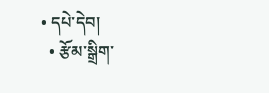• དཔེ་དེབ།
  • རྩོམ་སྒྲིག་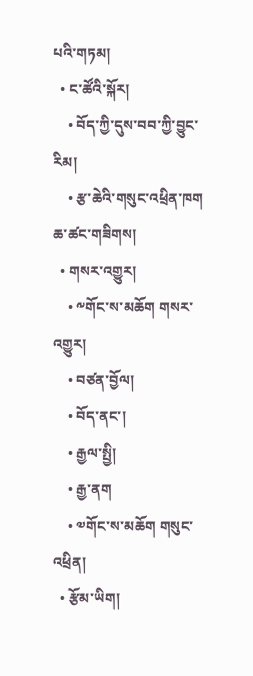པའི་གཏམ།
  • ང་ཚོའི་སྐོར།
    • བོད་ཀྱི་དུས་བབ་ཀྱི་བྱུང་རིམ།
    • རྩ་ཆེའི་གསུང་འཕྲིན་ཁག
ཆ་ཚང་གཟིགས།
  • གསར་འགྱུར།
    • ༸གོང་ས་མཆོག གསར་འགྱུར།
    • བཙན་བྱོལ།
    • བོད་ནང་།
    • རྒྱལ་སྤྱི།
    • རྒྱ་ནག
    • ༧གོང་ས་མཆོག གསུང་འཕྲིན།
  • རྩོམ་ཡིག།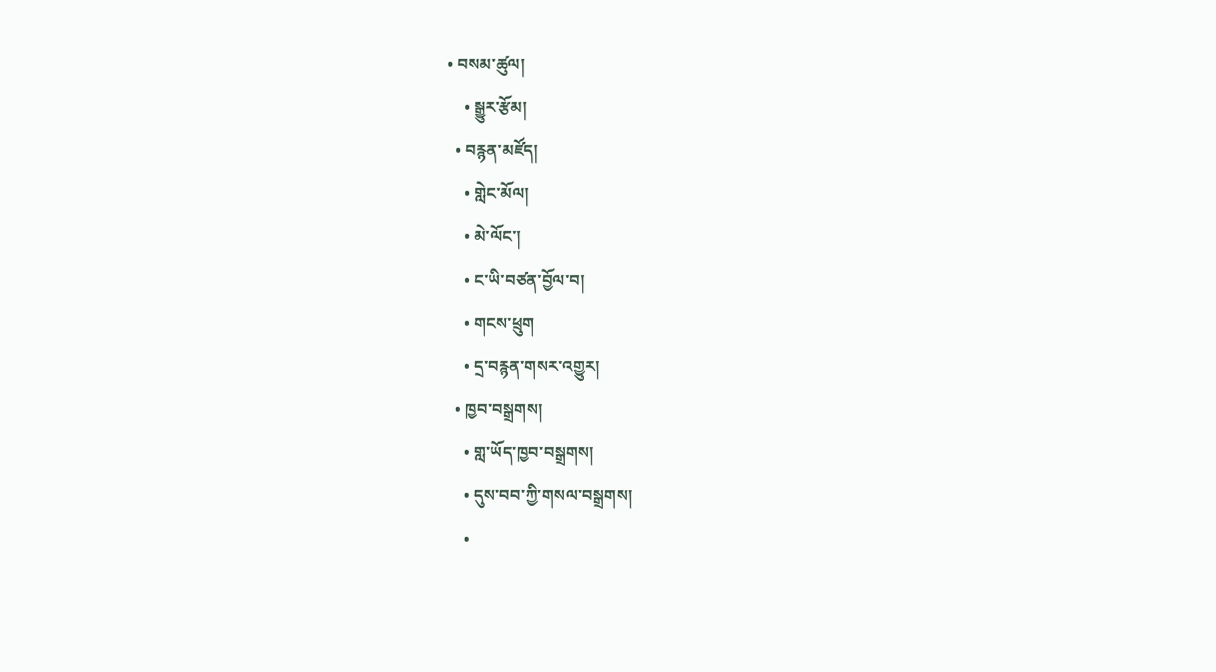• བསམ་ཚུལ།
    • སྒྱུར་རྩོམ།
  • བརྙན་མཛོད།
    • གླེང་མོལ།
    • མེ་ལོང་།
    • ང་ཡི་བཙན་བྱོལ་བ།
    • གངས་ཕྲུག
    • དྲ་བརྙན་གསར་འགྱུར།
  • ཁྱབ་བསྒྲགས།
    • གླ་ཡོད་ཁྱབ་བསྒྲགས།
    • དུས་བབ་ཀྱི་གསལ་བསྒྲགས།
    •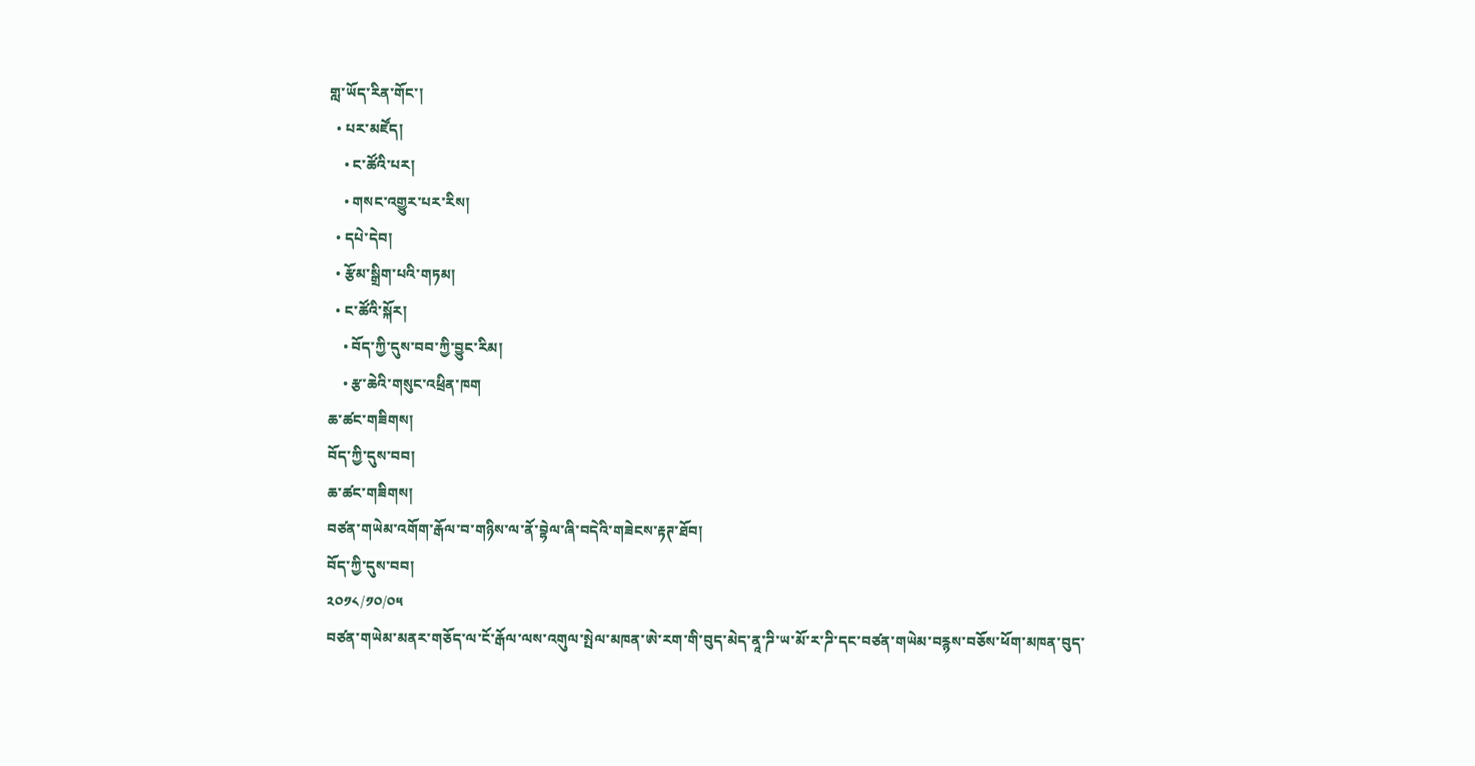གླ་ཡོད་རིན་གོང་།
  • པར་མཛོད།
    • ང་ཚོའི་པར།
    • གསང་འགྱུར་པར་རིས།
  • དཔེ་དེབ།
  • རྩོམ་སྒྲིག་པའི་གཏམ།
  • ང་ཚོའི་སྐོར།
    • བོད་ཀྱི་དུས་བབ་ཀྱི་བྱུང་རིམ།
    • རྩ་ཆེའི་གསུང་འཕྲིན་ཁག
ཆ་ཚང་གཟིགས།
བོད་ཀྱི་དུས་བབ།
ཆ་ཚང་གཟིགས།
བཙན་གཡེམ་འགོག་རྒོལ་བ་གཉིས་ལ་ནོ་བྷེལ་ཞི་བདེའི་གཟེངས་རྟཊ་ཐོབ།
བོད་ཀྱི་དུས་བབ།
༢༠༡༨/༡༠/༠༥
བཙན་གཡེམ་མནར་གཅོད་ལ་ངོ་རྒོལ་ལས་འགུལ་སྤེལ་མཁན་ཨེ་རག་གི་བུད་མེད་ནཱ་ཌི་ཡ་མོ་ར་ཌི་དང་བཙན་གཡེམ་བརྙས་བཅོས་ཕོག་མཁན་བུད་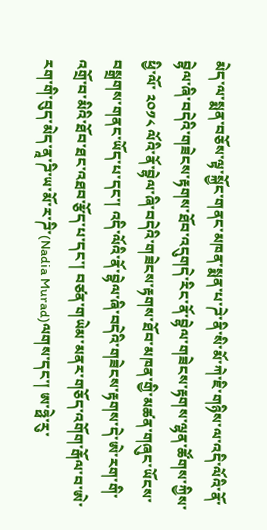མེད་ལ་སྨན་བཅོས་ལྟ་སྐྱོང་གནང་མཁན་སྨན་པ་ཌེ་ནི་སི་མོ་ཀེ་ཇི་གཉིས་ལ་འདི་ལོའི་ནོ་བྷེལ་ཞི་བདེའི་གཟེངས་རྟགས་ཐོབ་འདུགདེ་རིང་ནོ་བྷེལ་གཟེངས་རྟགས་ལྷན་ཚོགས་ཀྱིས་ཕྱི་ལོ་ ༢༠༡༨ ལོའི་ནོ་བྷེལ་ཞི་བདེའི་གཟེངས་རྟགས་ཐོབ་མཁན་གྱི་མཚན་གཞུང་ཡོངས་བསྒྲགས་གནང་ཡོད་པ་དང་། འདི་ལོའི་ནོ་བྷེལ་ཞི་བདེའི་གཟེངས་རྟགས་དེ་ཨེ་རག་གི་འགྲོ་བ་མིའི་ཐོབ་ཐང་འཐབ་རྩོད་པ་དང་། བཙན་གཡེམ་མནར་གཅོད་འགོག་རྒོལ་བ་ཨེ་རག་གི་བུད་མེད་ནཱ་ཌི་ཡ་མོ་ར་ཌི་(Nadia Murad)ལགས་དང་། ཨ་ཧྥེ་རུ་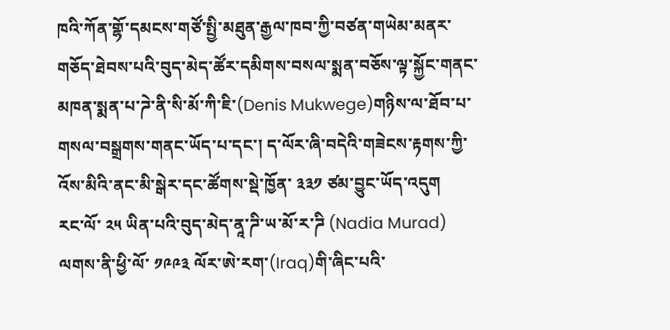ཁའི་ཀོན་གྷོ་དམངས་གཙོ་སྤྱི་མཐུན་རྒྱལ་ཁབ་ཀྱི་བཙན་གཡེམ་མནར་གཅོད་ཐེབས་པའི་བུད་མེད་ཚོར་དམིགས་བསལ་སྨན་བཅོས་ལྟ་སྐྱོང་གནང་མཁན་སྨན་པ་ཌེ་ནི་སི་མོ་ཀི་ཇི་(Denis Mukwege)གཉིས་ལ་ཐོབ་པ་གསལ་བསྒྲགས་གནང་ཡོད་པ་དང་། ད་ལོར་ཞི་བདེའི་གཟེངས་རྟགས་ཀྱི་འོས་མིའི་ནང་མི་སྒེར་དང་ཚོགས་སྡེ་ཁྱོན་ ༣༣༡ ཙམ་བྱུང་ཡོད་འདུག
རང་ལོ་ ༢༥ ཡིན་པའི་བུད་མེད་ནཱ་ཌི་ཡ་མོ་ར་ཌི (Nadia Murad) ལགས་ནི་ཕྱི་ལོ་ ༡༩༩༣ ལོར་ཨེ་རག་(Iraq)གི་ཞིང་པའི་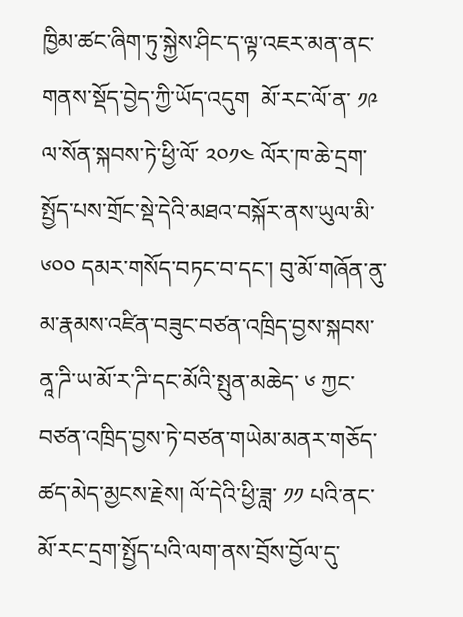ཁྱིམ་ཚང་ཞིག་ཏུ་སྐྱེས་ཤིང་ད་ལྟ་འཇར་མན་ནང་གནས་སྡོད་བྱེད་ཀྱི་ཡོད་འདུག  མོ་རང་ལོ་ན་ ༡༩ ལ་སོན་སྐབས་ཏེ་ཕྱི་ལོ་ ༢༠༡༤ ལོར་ཁ་ཆེ་དྲག་སྤྱོད་པས་གྲོང་སྡེ་དེའི་མཐའ་བསྐོར་ནས་ཡུལ་མི་ ༦༠༠ དམར་གསོད་བཏང་བ་དང་། བུ་མོ་གཞོན་ནུ་མ་རྣམས་འཛིན་བཟུང་བཙན་འཁྲིད་བྱས་སྐབས་ནཱ་ཌི་ཡ་མོ་ར་ཌི་དང་མོའི་སྤུན་མཆེད་ ༦ ཀྱང་བཙན་འཁྲིད་བྱས་ཏེ་བཙན་གཡེམ་མནར་གཅོད་ཚད་མེད་མྱངས་རྗེས། ལོ་དེའི་ཕྱི་ཟླ་ ༡༡ པའི་ནང་མོ་རང་དྲག་སྤྱོད་པའི་ལག་ནས་བྲོས་བྱོལ་དུ་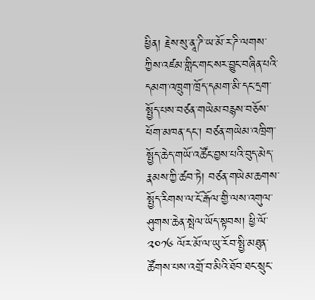ཕྱིན། རྗེས་སུ་ནཱ་ཌི་ཡ་མོ་ར་ཌི་ལགས་ཀྱིས་འཛམ་གླིང་གང་སར་བྱུང་བཞིན་པའི་དམག་འཁྲུག་ཁྲོད་དམག་མི་དང་དྲག་སྤྱོད་པས་བཙན་གཡེམ་བརྙས་བཅོས་ཕོག་མཁན་དང་། བཙན་གཡེམ་འཁྲིག་སྤྱོད་ཆེད་གཡོ་འཚོང་བྱས་པའི་བུད་མེད་རྣམས་ཀྱི་ཚབ་ཏེ། བཙན་གཡེམ་ཆགས་སྤྱོད་རིགས་ལ་ངོ་རྒོལ་གྱི་ལས་འགུལ་ཤུགས་ཆེན་སྤེལ་ཡོད་སྟབས། ཕྱི་ལོ་ ༢༠༡༦ ལོར་མོ་ལ་ཡུ་རོབ་སྤྱི་མཐུན་ཚོགས་པས་འགྲོ་བ་མིའི་ཐོབ་ཐང་སྲུང་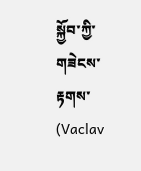སྐྱོབ་ཀྱི་གཟེངས་རྟགས་ (Vaclav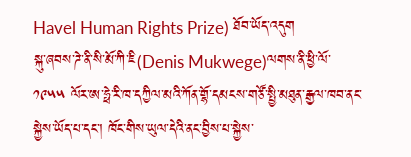Havel Human Rights Prize) ཐོབ་ཡོད་འདུག
སྐུ་ཞབས་ཌེ་ནི་སི་མོ་ཀི་ཇི(Denis Mukwege)ལགས་ནི་ཕྱི་ལོ་ ༡༩༥༥ ལོར་ཨ་ཧྥེ་རི་ཁ་དཀྱིལ་མའི་ཀོན་གྷོ་དམངས་གཙོ་སྤྱི་མཐུན་རྒྱལ་ཁབ་ནང་སྐྱེས་ཡོད་པ་དང་། ཁོང་གིས་ཡུལ་དེའི་ནང་བྱིས་པ་སྐྱེས་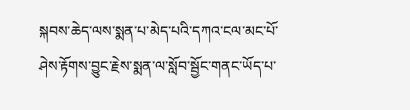སྐབས་ཆེད་ལས་སྨན་པ་མེད་པའི་དཀའ་ངལ་མང་པོ་ཤེས་རྟོགས་བྱུང་རྗེས་སྨན་ལ་སློབ་སྦྱོང་གནང་ཡོད་པ་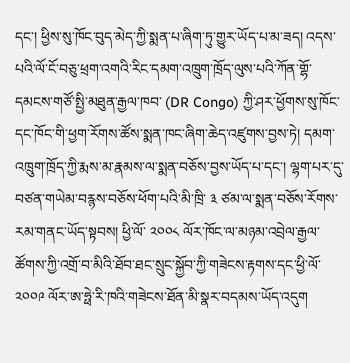དང་། ཕྱིས་སུ་ཁོང་བུད་མེད་ཀྱི་སྨན་པ་ཞིག་ཏུ་གྱུར་ཡོད་པ་མ་ཟད། འདས་པའི་ལོ་ངོ་བཅུ་ཕྲག་འགའི་རིང་དམག་འཁྲུག་ཁྲོད་ལུས་པའི་ཀོན་གྷོ་དམངས་གཙོ་སྤྱི་མཐུན་རྒྱལ་ཁབ་ (DR Congo) ཀྱི་ཤར་ཕྱོགས་སུ་ཁོང་དང་ཁོང་གི་ཕྱག་རོགས་ཚོས་སྨན་ཁང་ཞིག་ཆེད་འཛུགས་བྱས་ཏེ། དམག་འཁྲུག་ཁྲོད་ཀྱི་རྨས་མ་རྣམས་ལ་སྨན་བཅོས་བྱས་ཡོད་པ་དང་། ལྷག་པར་དུ་བཙན་གཡེམ་བརྙས་བཅོས་ཕོག་པའི་མི་ཁྲི་ ༣ ཙམ་ལ་སྨན་བཅོས་རོགས་རམ་གནང་ཡོད་སྟབས། ཕྱི་ལོ་ ༢༠༠༨ ལོར་ཁོང་ལ་མཉམ་འབྲེལ་རྒྱལ་ཚོགས་ཀྱི་འགྲོ་བ་མིའི་ཐོབ་ཐང་སྲུང་སྐྱོབ་ཀྱི་གཟེངས་རྟགས་དང་ཕྱི་ལོ་ ༢༠༠༩ ལོར་ཨ་ཧྥེ་རི་ཁའི་གཟེངས་ཐོན་མི་སྣར་བདམས་ཡོད་འདུག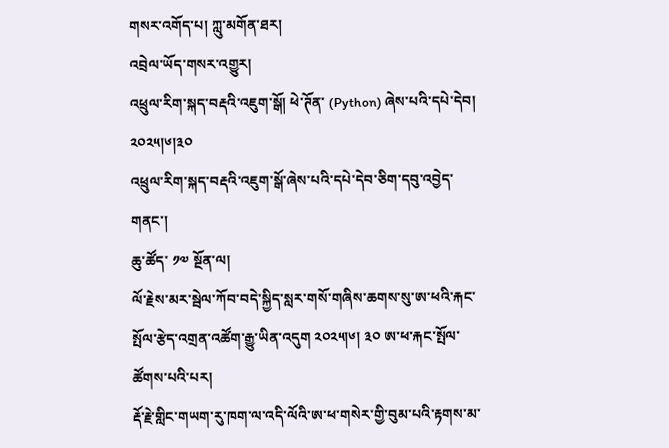གསར་འགོད་པ། ཀླུ་མགོན་ཐར།
འབྲེལ་ཡོད་གསར་འགྱུར།
འཕྲུལ་རིག་སྐད་བརྡའི་འཇུག་སྒོ། ཕེ་ཊོན་ (Python) ཞེས་པའི་དཔེ་དེབ། ༢༠༢༥།༦།༣༠
འཕྲུལ་རིག་སྐད་བརྡའི་འཇུག་སྒོ་ཞེས་པའི་དཔེ་དེབ་ཅིག་དབུ་འབྱེད་གནང་།
ཆུ་ཚོད་ ༡༧ སྔོན་ལ།
ལོ་རྗེས་མར་སྦེལ་ཀོབ་བདེ་སྐྱིད་སླར་གསོ་གཞིས་ཆགས་སུ་ཨ་ཕའི་རྐང་སྤོལ་རྩེད་འགྲན་འཚོག་རྒྱུ་ཡིན་འདུག ༢༠༢༥།༦། ༣༠ ཨ་ཕ་རྐང་སྤོལ་ཚོགས་པའི་པར།
རྡོ་རྗེ་གླིང་གཡག་རུ་ཁག་ལ་འདི་ལོའི་ཨ་ཕ་གསེར་གྱི་བུམ་པའི་རྟགས་མ་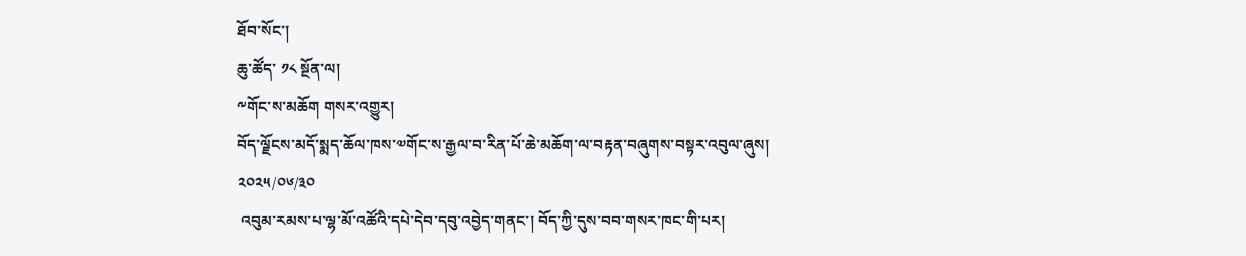ཐོབ་སོང་།
ཆུ་ཚོད་ ༡༨ སྔོན་ལ།
༸གོང་ས་མཆོག གསར་འགྱུར།
བོད་ལྗོངས་མདོ་སྨད་ཆོལ་ཁས་༧གོང་ས་རྒྱལ་བ་རིན་པོ་ཆེ་མཆོག་ལ་བརྟན་བཞུགས་བསྟར་འབུལ་ཞུས།
༢༠༢༥/༠༦/༣༠
 འབུམ་རམས་པ་ལྷ་མོ་འཚོའི་དཔེ་དེབ་དབུ་འབྱེད་གནང་། བོད་ཀྱི་དུས་བབ་གསར་ཁང་གི་པར།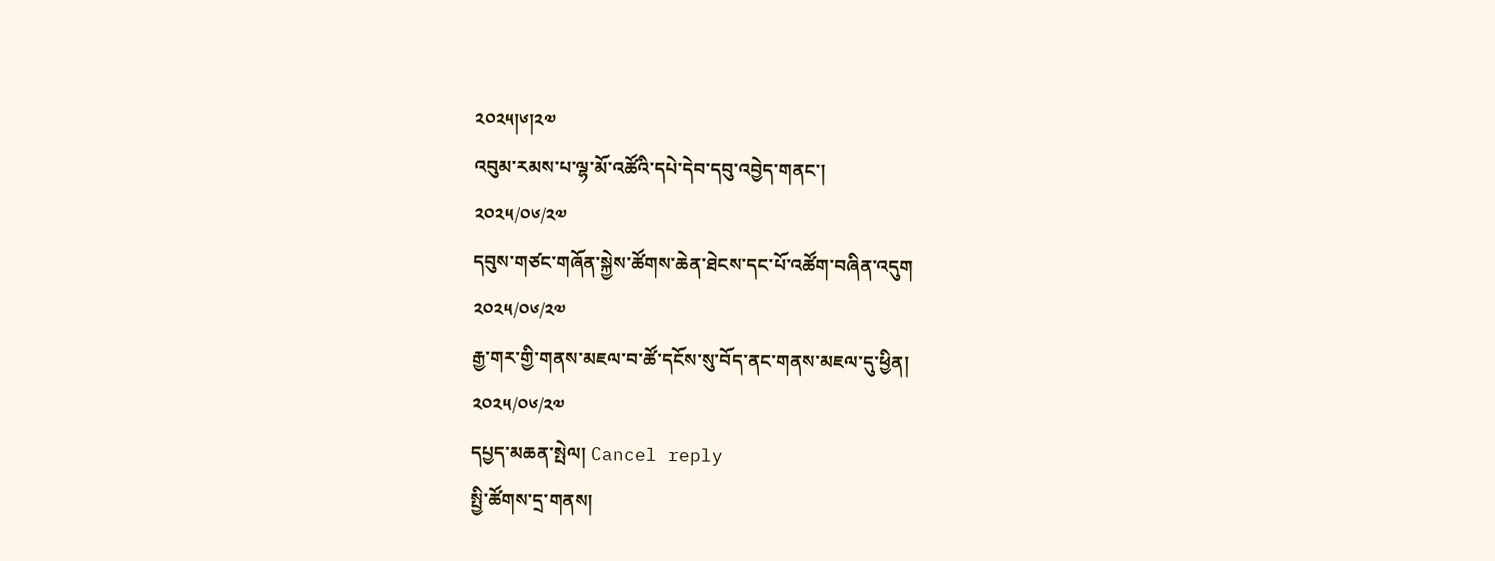༢༠༢༥།༦།༢༧
འབུམ་རམས་པ་ལྷ་མོ་འཚོའི་དཔེ་དེབ་དབུ་འབྱེད་གནང་།
༢༠༢༥/༠༦/༢༧
དབུས་གཙང་གཞོན་སྐྱེས་ཚོགས་ཆེན་ཐེངས་དང་པོ་འཚོག་བཞིན་འདུག
༢༠༢༥/༠༦/༢༧
རྒྱ་གར་གྱི་གནས་མཇལ་བ་ཚོ་དངོས་སུ་བོད་ནང་གནས་མཇལ་དུ་ཕྱིན།
༢༠༢༥/༠༦/༢༧
དཔྱད་མཆན་སྤེལ། Cancel reply
སྤྱི་ཚོགས་དྲ་གནས།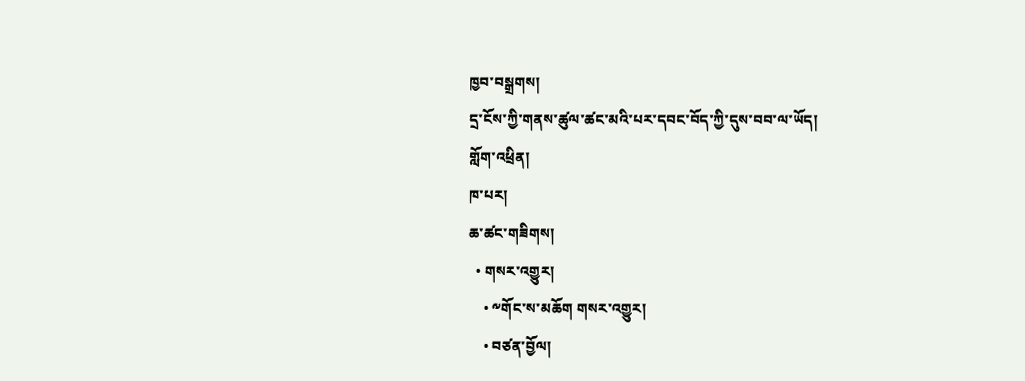ཁྱབ་བསྒྲགས།
དྲ་ངོས་ཀྱི་གནས་ཚུལ་ཚང་མའི་པར་དབང་བོད་ཀྱི་དུས་བབ་ལ་ཡོད།
གློག་འཕྲིན།
ཁ་པར།
ཆ་ཚང་གཟིགས།
  • གསར་འགྱུར།
    • ༸གོང་ས་མཆོག གསར་འགྱུར།
    • བཙན་བྱོལ།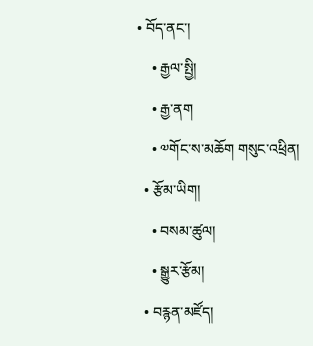• བོད་ནང་།
    • རྒྱལ་སྤྱི།
    • རྒྱ་ནག
    • ༧གོང་ས་མཆོག གསུང་འཕྲིན།
  • རྩོམ་ཡིག།
    • བསམ་ཚུལ།
    • སྒྱུར་རྩོམ།
  • བརྙན་མཛོད།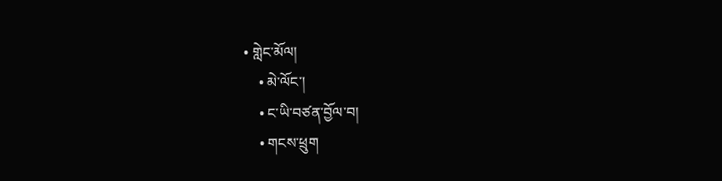• གླེང་མོལ།
    • མེ་ལོང་།
    • ང་ཡི་བཙན་བྱོལ་བ།
    • གངས་ཕྲུག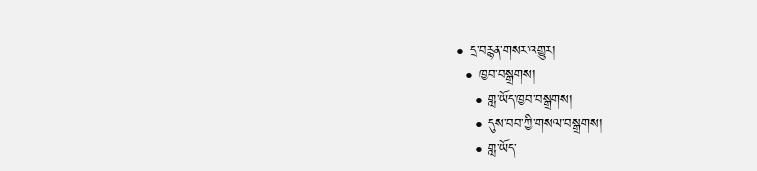• དྲ་བརྙན་གསར་འགྱུར།
  • ཁྱབ་བསྒྲགས།
    • གླ་ཡོད་ཁྱབ་བསྒྲགས།
    • དུས་བབ་ཀྱི་གསལ་བསྒྲགས།
    • གླ་ཡོད་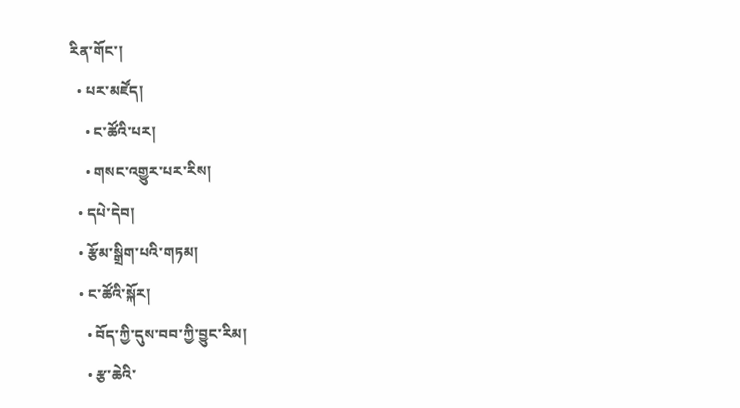རིན་གོང་།
  • པར་མཛོད།
    • ང་ཚོའི་པར།
    • གསང་འགྱུར་པར་རིས།
  • དཔེ་དེབ།
  • རྩོམ་སྒྲིག་པའི་གཏམ།
  • ང་ཚོའི་སྐོར།
    • བོད་ཀྱི་དུས་བབ་ཀྱི་བྱུང་རིམ།
    • རྩ་ཆེའི་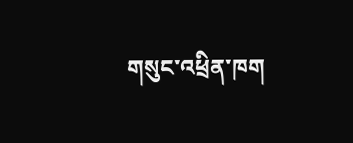གསུང་འཕྲིན་ཁག